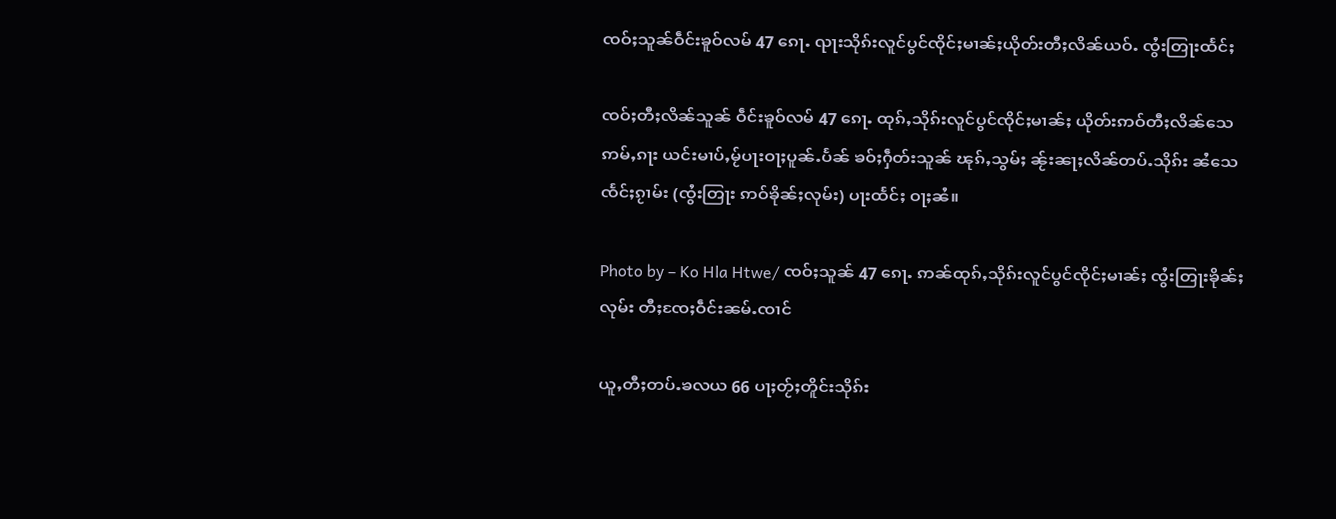ၸဝ်ႈသူၼ်ဝဵင်းၶူဝ်လမ် 47 ၵေႃႉ ၺႃးသိုၵ်းလူင်ပွင်ၸိုင်ႈမၢၼ်ႈယိုတ်းတီႈလိၼ်ယဝ်ႉ ၸွႆးတြႃးထႅင်ႈ

ၸဝ်ႈတီႈလိၼ်သူၼ် ဝဵင်းၶူဝ်လမ် 47 ၵေႃႉ ထုၵ်ႇသိုၵ်းလူင်ပွင်ၸိုင်ႈမၢၼ်ႈ ယိုတ်းဢဝ်တီႈလိၼ်သေဢမ်ႇၵႃး ယင်းမၢပ်ႇမႂ်ပႃးဝႃႈပူၼ်ႉပႅၼ် ၶဝ်ႈႁဵတ်းသူၼ် ၽုၵ်ႇသွမ်ႈ ၼႂ်းၼႃႈလိၼ်တပ်ႉသိုၵ်း ၼႆသေ ၸႅင်ႈၵႂၢမ်း (ၸွႆးတြႃး ဢဝ်ၶိုၼ်ႈလုမ်း) ပႃးထႅင်ႈ ဝႃႈၼႆ။

Photo by – Ko Hla Htwe/ ၸဝ်ႈသူၼ် 47 ၵေႃႉ ဢၼ်ထုၵ်ႇသိုၵ်းလူင်ပွင်ၸိုင်ႈမၢၼ်ႈ ၸွႆးတြႃးၶိုၼ်ႈလုမ်း တီႈၸႄႈဝဵင်းၼမ်ႉၸၢင်

ယူႇတီႈတပ်ႉၶလယ 66 ပႃႈတႂ်ႈတိူင်းသိုၵ်း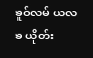ၶူဝ်လမ် ယလၶ ယိုတ်း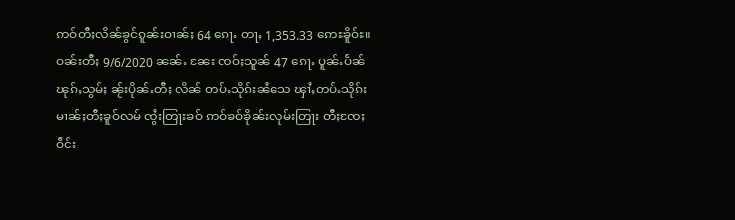ဢဝ်တီႈလိၼ်ၶွင်ၵူၼ်းဝၢၼ်ႈ 64 ၵေႃႉ တႃႇ 1,353.33 ဢေႊၶိူဝ်ႊ။ ဝၼ်းတီႈ 9/6/2020 ၼၼ်ႉ ၼႄး ၸဝ်ႈသူၼ် 47 ၵေႃႉ ပူၼ်ႉပႅၼ် ၽုၵ်ႇသွမ်ႈ ၼႂ်းပိုၼ်ႉတီႈ လိၼ် တပ်ႉသိုၵ်းၼႆသေ ၾၢႆႇတပ်ႉသိုၵ်းမၢၼ်ႈတီႈၶူဝ်လမ် ၸွႆးတြႃးၶဝ် ဢဝ်ၶဝ်ၶိုၼ်းလုမ်းတြႃး တီႈၸႄႈဝဵင်း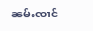ၼမ်ႉၸၢင်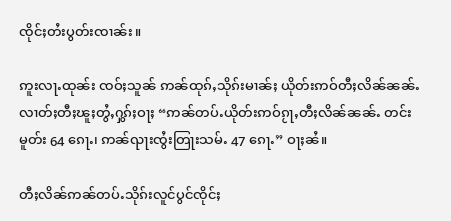ၸိုင်ႈတႆးပွတ်းၸၢၼ်း။

ဢူးလႃႉထုၼ်း ၸဝ်ႈသူၼ် ဢၼ်ထုၵ်ႇသိုၵ်းမၢၼ်ႈ ယိုတ်းဢဝ်တီႈလိၼ်ၼၼ်ႉ လၢတ်ႈတီႈၽူႈတွႆႇႁွၵ်ႈဝႃႈ “ဢၼ်တပ်ႉယိုတ်းဢဝ်ၵႂႃႇတီႈလိၼ်ၼၼ်ႉ တင်းမူတ်း 64 ၵေႃႉ၊ ဢၼ်ၺႃးၸွႆးတြႃးသမ်ႉ 47 ၵေႃႉ” ဝႃႈၼႆ။

တီႈလိၼ်ဢၼ်တပ်ႉသိုၵ်းလူင်ပွင်ၸိုင်ႈ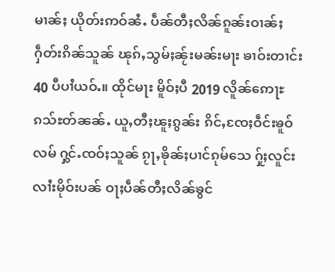မၢၼ်ႈ ယိုတ်းဢဝ်ၼႆႉ ပဵၼ်တီႈလိၼ်ၵူၼ်းဝၢၼ်ႈ ႁဵတ်းၵိၼ်သူၼ် ၽုၵ်ႇသွမ်ႈၼႂ်းမၼ်းမႃး ၶၢဝ်းတၢင်း 40 ပီပၢႆယဝ်ႉ။ ထိုင်မႃး မိူဝ်ႈပီ 2019 လိူၼ်ဢေႃႊၵသ်ႊတ်ၼၼ်ႉ ယူႇတီႈၽူႈၵွၼ်း ၵိင်ႇၸႄႈဝဵင်းၶူဝ်လမ် ႁွင်ႉၸဝ်ႈသူၼ် ၵႂႃႇၶိုၼ်ႈပၢင်ၵုမ်သေ ႁႂ်ႈလူင်းလၢႆးမိုဝ်းပၼ် ဝႃႈပဵၼ်တီႈလိၼ်ၶွင်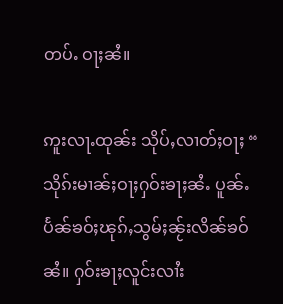တပ်ႉ ဝႃႈၼႆ။

ဢူးလႃႉထုၼ်း သိုပ်ႇလၢတ်ႈဝႃႈ “ သိုၵ်းမၢၼ်ႈဝႃႈႁဝ်းၶႃႈၼႆႉ ပူၼ်ႉပႅၼ်ၶဝ်ႈၽုၵ်ႇသွမ်ႈၼႂ်းလိၼ်ၶဝ်ၼႆ။ ႁဝ်းၶႃႈလူင်းလၢႆး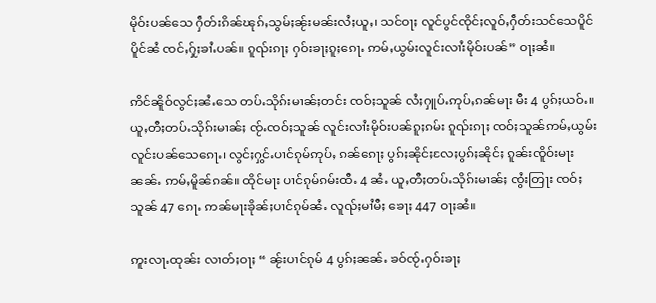မိုဝ်းပၼ်သေ ႁဵတ်းၵိၼ်ၽုၵ်ႇသွမ်ႈၼႂ်းမၼ်းလႆႈယူႇ၊ သင်ဝႃႈ လူင်ပွင်ၸိုင်ႈလူဝ်ႇႁဵတ်းသင်သေပိူင်ပိူင်ၼႆ ၸင်ႇႁႂ်ႈၶၢႆႉပၼ်။ ၵူၺ်းၵႃႈ ႁဝ်းၶႃႈၵူႈၵေႃႉ ဢမ်ႇယွမ်းလူင်းလၢႆးမိုဝ်းပၼ်” ဝႃႈၼႆ။

ဢိင်ၼိူဝ်လွင်ႈၼႆႉသေ တပ်ႉသိုၵ်းမၢၼ်ႈတင်း ၸဝ်ႈသူၼ် လႆႈႁူပ်ႉဢုပ်ႇၵၼ်မႃး မီး 4 ပွၵ်ႈယဝ်ႉ။ ယူႇတီႈတပ်ႉသိုၵ်းမၢၼ်ႈ ၸႂ်ႉၸဝ်ႈသူၼ် လူင်းလၢႆးမိုဝ်းပၼ်ၵူႈၵမ်း ၵူၺ်းၵႃႈ ၸဝ်ႈသူၼ်ဢမ်ႇယွမ်းလူင်းပၼ်သေၵေႃႉ၊ လွင်ႈႁွင်ႉပၢင်ၵုမ်ဢုပ်ႇ ၵၼ်ၵေႃႈ ပွၵ်ႈၼိုင်ႈလႄႈပွၵ်ႈၼိုင်ႈ ၵူၼ်းၸိူဝ်းမႃးၼၼ်ႉ ဢမ်ႇမိူၼ်ၵၼ်။ ထိုင်မႃး ပၢင်ၵုမ်ၵမ်းထီႉ 4 ၼႆႉ ယူႇတီႈတပ်ႉသိုၵ်းမၢၼ်ႈ ၸွႆးတြႃး ၸဝ်ႈသူၼ် 47 ၵေႃႉ ဢၼ်မႃးၶိုၼ်ႈပၢင်ၵုမ်ၼႆႉ လူၺ်ႈမၢႆမီႈ ၶေႃႈ 447 ဝႃႈၼႆ။

ဢူးလႃႉထုၼ်း လၢတ်ႈဝႃႈ “ ၼႂ်းပၢင်ၵုမ် 4 ပွၵ်ႈၼၼ်ႉ ၶဝ်ၸႂ်ႉႁဝ်းၶႃႈ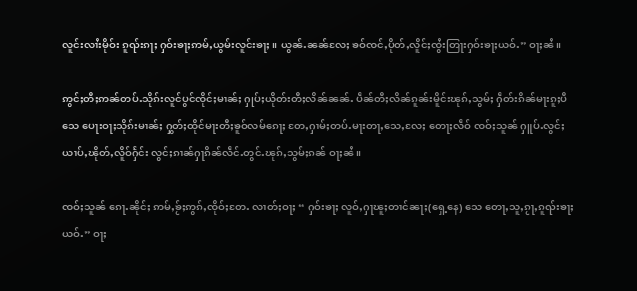လူင်းလၢႆးမိုဝ်း ၵူၺ်းၵႃႈ ႁဝ်းၶႃႈဢမ်ႇယွမ်းလူင်းၶႃႈ။ ယွၼ်ႉၼၼ်လႄႈ ၶဝ်ၸင်ႇပိုတ်ႇလိူင်ႈၸွႆးတြႃးႁဝ်းၶႃႈယဝ်ႉ” ဝႃႈၼႆ။

ဢွင်ႈတီႈဢၼ်တပ်ႉသိုၵ်းလူင်ပွင်ၸိုင်ႈမၢၼ်ႈ ႁုပ်ႈယိုတ်းတီႈလိၼ်ၼၼ်ႉ ပဵၼ်တီႈလိၼ်ၵူၼ်းမိူင်းၽုၵ်ႇသွမ်ႈ ႁဵတ်းၵိၼ်မႃးၵူႈပီသေ ပေႃးဝႃႈသိုၵ်းမၢၼ်ႈ ႁွတ်ႈထိုင်မႃးတီႈၶူဝ်လမ်ၵေႃႈ တႄႇႁၢမ်ႈတပ်ႉမႃးတႃႇသေႇလႄႈ တေႃႈလဵဝ် ၸဝ်ႈသူၼ် ႁူပ်ႉလွင်ႈယၢပ်ႇၽိုတ်ႇလိူဝ်ႁႅင်း လွင်ႈၵၢၼ်ႁႃၵိၼ်လဵင်ႉတွင်ႉၽုၵ်ႇသွမ်ႈၵၼ် ဝႃႈၼႆ။

ၸဝ်ႈသူၼ် ၵေႃႉၼိုင်ႈ ဢမ်ႇၶႂ်ႈဢွၵ်ႇၸိုဝ်ႈတႄႉ လၢတ်ႈဝႃႈ “ ႁဝ်းၶႃႈ လူဝ်ႇႁႃၽူႈတၢင်ၼႃႈ(ရှေ့နေ) သေ တေႃႇသူႇၵႂႃႇၵူၺ်းၶႃႈယဝ်ႉ” ဝႃႈ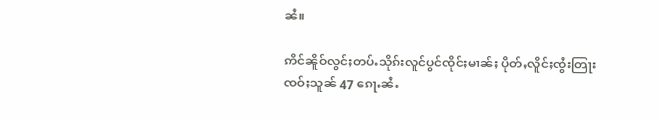ၼႆ။

ဢိင်ၼိူဝ်လွင်ႈတပ်ႉသိုၵ်းလူင်ပွင်ၸိုင်ႈမၢၼ်ႈ ပိုတ်ႇလိူင်ႈၸွႆးတြႃး ၸဝ်ႈသူၼ် 47 ၵေႃႉၼႆႉ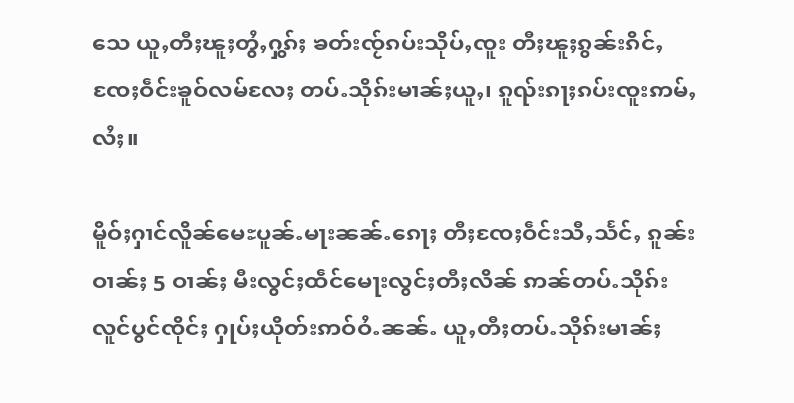သေ ယူႇတီႈၽူႈတွႆႇႁွၵ်ႈ ၶတ်းၸႂ်ၵပ်းသိုပ်ႇၸူး တီႈၽူႈၵွၼ်းၵိင်ႇၸႄႈဝဵင်းၶူဝ်လမ်လႄႈ တပ်ႉသိုၵ်းမၢၼ်ႈယူႇ၊ ၵူၺ်းၵႃႈၵပ်းၸူးဢမ်ႇလႆႈ။

မိူဝ်ႈႁၢင်လိူၼ်မေႊပူၼ်ႉမႃးၼၼ်ႉၵေႃႈ တီႈၸႄႈဝဵင်းသီႇသႅင်ႇ ၵူၼ်းဝၢၼ်ႈ 5 ဝၢၼ်ႈ မီးလွင်ႈထဵင်မေႃးလွင်ႈတီႈလိၼ် ဢၼ်တပ်ႉသိုၵ်းလူင်ပွင်ၸိုင်ႈ ႁုပ်ႈယိုတ်းဢဝ်ဝႆႉၼၼ်ႉ ယူႇတီႈတပ်ႉသိုၵ်းမၢၼ်ႈ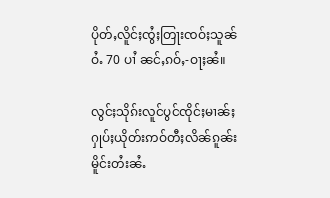ပိုတ်ႇလိူင်ႈၸွႆႈတြႃးၸဝ်ႈသူၼ်ဝႆႉ 70 ပၢႆ ၼင်ႇၵဝ်ႇ-ဝႃႈၼႆ။

လွင်ႈသိုၵ်းလူင်ပွင်ၸိုင်ႈမၢၼ်ႈ ႁုပ်ႈယိုတ်းဢဝ်တီႈလိၼ်ၵူၼ်းမိူင်းတႆးၼႆႉ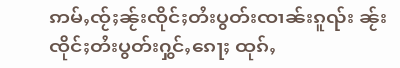ဢမ်ႇၸႂ်ႈၼႂ်းၸိုင်ႈတႆးပွတ်းၸၢၼ်းၵူၺ်း ၼႂ်းၸိုင်ႈတႆးပွတ်းႁွင်ႇၵေႃႈ ထုၵ်ႇ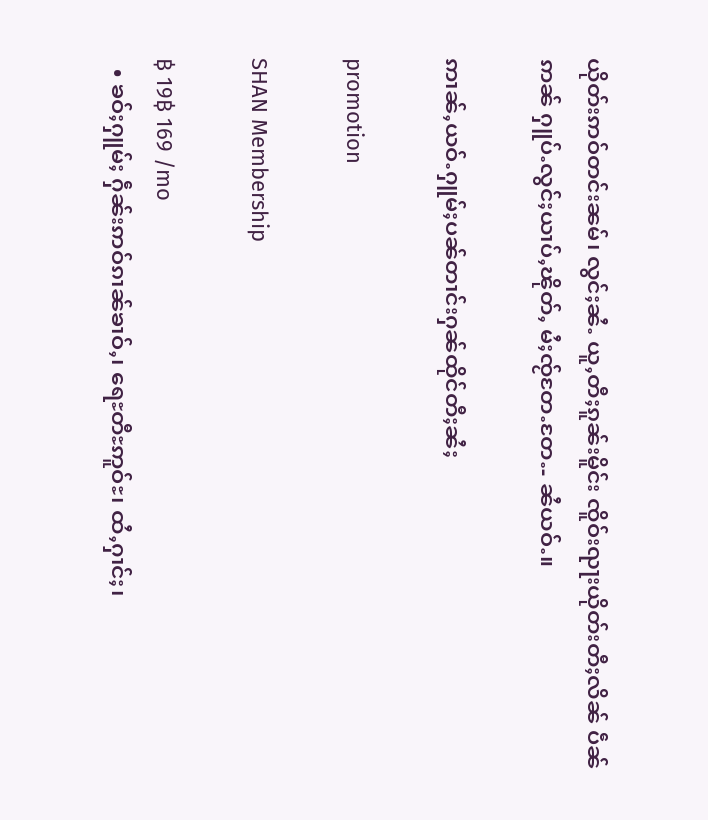ယိုတ်းဢဝ်တင်းၼမ်၊ လွင်ႈၼႆႉ ယူႇတီႈၵူၼ်းမိူင်း ၸိူဝ်းၺႃးယိုတ်းတီႈလိၼ် ပဵၼ်ဢၼ် ႁူပ်ႉလွင်ႈယၢပ်ႇၽိုတ်ႇ မႆႈၸႂ်တႄႉတႄႉ- ၼႆယဝ်ႉ။

ဢၢၼ်ႇယဝ်ႉႁူမ်ႈပၼ်တၢင်းႁၼ်ထိုင်တီႈၼႆႈ

promotion

SHAN Membership

฿ 19฿ 169 /mo
  • ၶဝ်ႈႁူမ်ႈ ႁဵၼ်းဢဝ်ၵၢၼ်ၶၢဝ်ႇ၊ ရေႊတီႊဢူဝ်ႊ၊ ထႆႇႁၢင်ႈ၊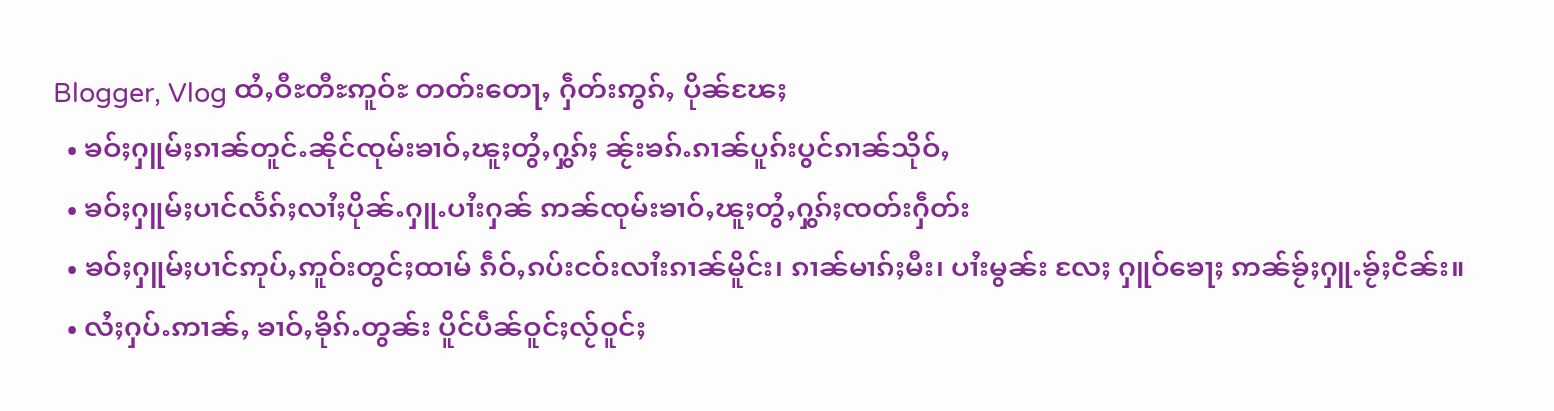Blogger, Vlog ထႆႇဝီႊတီႊဢူဝ်ႊ တတ်းတေႃႇ ႁဵတ်းဢွၵ်ႇ ပိုၼ်ၽႄႈ
  • ၶဝ်ႈႁူမ်ႈၵၢၼ်တူင်ႉၼိုင်ၸုမ်းၶၢဝ်ႇၽူႈတွႆႇႁွၵ်ႈ ၼႂ်းၶၵ်ႉၵၢၼ်ပူၵ်းပွင်ၵၢၼ်သိုဝ်ႇ
  • ၶဝ်ႈႁူမ်ႈပၢင်လႅၵ်ႈလၢႆႈပိုၼ်ႉႁူႉပၢႆးႁၼ် ဢၼ်ၸုမ်းၶၢဝ်ႇၽူႈတွႆႇႁွၵ်ႈၸတ်းႁဵတ်း
  • ၶဝ်ႈႁူမ်ႈပၢင်ဢုပ်ႇဢူဝ်းတွင်ႈထၢမ် ၵဵဝ်ႇၵပ်းငဝ်းလၢႆးၵၢၼ်မိူင်း၊ ၵၢၼ်မၢၵ်ႈမီး၊ ပၢႆးမွၼ်း လႄႈ ႁူဝ်ၶေႃႈ ဢၼ်ၶႂ်ႈႁူႉၶႂ်ႈငိၼ်း။
  • လႆႈႁပ်ႉဢၢၼ်ႇ ၶၢဝ်ႇၶိုၵ်ႉတွၼ်း ပိူင်ပဵၼ်ဝူင်ႈလႂ်ဝူင်ႈ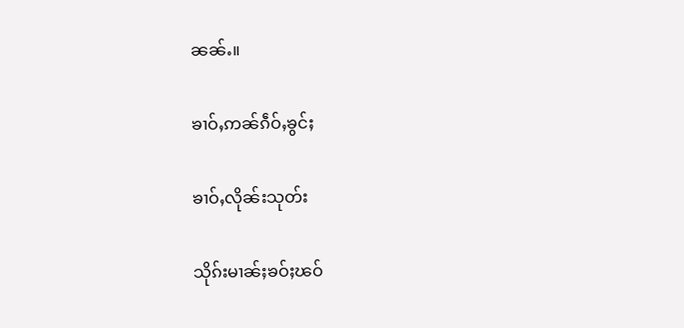ၼၼ်ႉ။

ၶၢဝ်ႇဢၼ်ၵဵဝ်ႇၶွင်ႈ

ၶၢဝ်ႇလိုၼ်းသုတ်း

သိုၵ်းမၢၼ်ႈၶဝ်ႈၽဝ်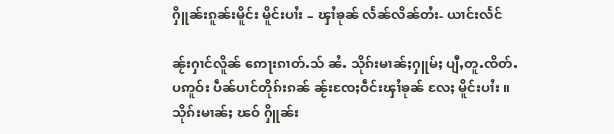ႁိူၼ်းၵူၼ်းမိူင်း မိူင်းပၢႆး – ၾၢႆၶုၼ် လႅၼ်လိၼ်တႆး- ယၢင်းလႅင်

ၼႂ်းႁၢင်လိူၼ် ဢေႃးၵၢတ်ႉသ် ၼႆႉ သိုၵ်းမၢၼ်ႈႁူမ်ႈ ပျီႇတူႉၸိတ်ႉပဢူဝ်း ပဵၼ်ပၢင်တိုၵ်းၵၼ် ၼႂ်းၸႄႈဝဵင်းၾၢႆၶုၼ် လႄႈ မိူင်းပၢႆး ။ သိုၵ်းမၢၼ်ႈ ၽဝ် ႁိူၼ်း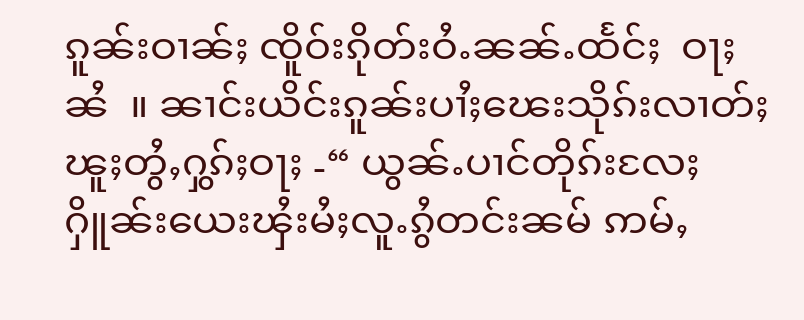ၵူၼ်းဝၢၼ်ႈ ၸိူဝ်းၵိုတ်းဝႆႉၼၼ်ႉထႅင်ႈ  ဝႃႈၼႆ  ။ ၼၢင်းယိင်းၵူၼ်းပၢႆႈၽေးသိုၵ်းလၢတ်ႈၽူႈတွႆႇႁွၵ်ႈဝႃႈ -“ ယွၼ်ႉပၢင်တိုၵ်းလႄႈ ႁိူၼ်းယေးၾႆးမႆႈလူႉၵွႆတင်းၼမ် ဢမ်ႇ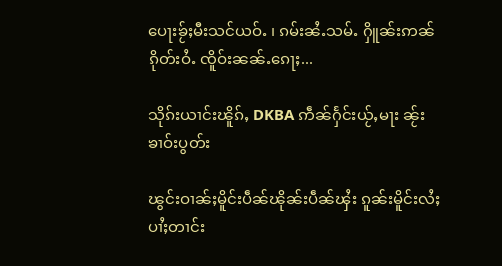ပေႃးၶႂ်ႈမီးသင်ယဝ်ႉ ၊ ၵမ်းၼႆႉသမ်ႉ ႁိူၼ်းဢၼ်ၵိုတ်းဝႆႉ ၸိူဝ်းၼၼ်ႉၵေႃႈ...

သိုၵ်းယၢင်းၽိူၵ်ႇ DKBA ဢဵၼ်ႁႅင်းယႂ်ႇမႃး ၼႂ်းၶၢဝ်းပွတ်း

ၽွင်းဝၢၼ်ႈမိူင်းပဵၼ်ၽိုၼ်းပဵၼ်ၾႆး ၵူၼ်းမိူင်းလႆႈပၢႆႈတၢင်း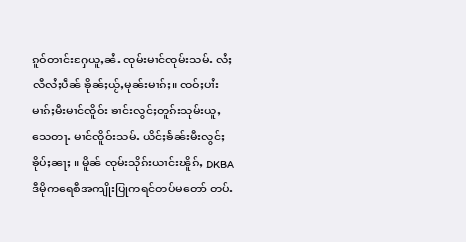ၵူဝ်တၢင်းႁႄယူႇၼႆႉ ၸုမ်းမၢင်ၸုမ်းသမ်ႉ လႆႈလီလႆႈပဵၼ် ၶိုၼ်ႈယႂ်ႇမုၼ်းမၢၵ်ႈ။ ၸဝ်ႈပၢႆးမၢၵ်ႈမီးမၢင်ၸိူဝ်း ၶၢင်းလွင်ႈတူၵ်းသုမ်းယူႇသေတႃႉ မၢင်ၸိူဝ်းသမ်ႉ ယိင်ႈၶႅၼ်းမီးလွင်ႈၶိုပ်ႈၼႃႈ ။ မိူၼ် ၸုမ်းသိုၵ်းယၢင်းၽိူၵ်ႇ DKBA ဒီမိုကရေစီအကျိုးပြုကရင်တပ်မတော် တပ်ႉ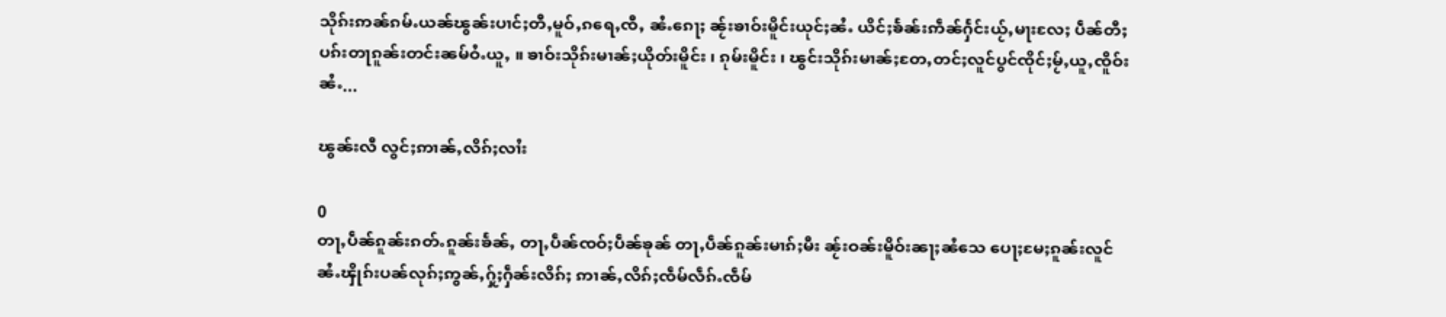သိုၵ်းဢၼ်ၵမ်ႉယၼ်ၽွၼ်းပၢင်ႈတီႇမူဝ်ႇၵရေႇၸီႇ ၼႆႉၵေႃႈ ၼႂ်းၶၢဝ်းမိူင်းယုင်ႈၼႆႉ ယိင်ႈၶႅၼ်းဢဵၼ်ႁႅင်းယႂ်ႇမႃးလႄႈ ပဵၼ်တီႈပၵ်းတႃၵူၼ်းတင်းၼမ်ဝႆႉယူႇ ။ ၶၢဝ်းသိုၵ်းမၢၼ်ႈယိုတ်းမိူင်း ၊ ၵုမ်းမိူင်း ၊ ၽွင်းသိုၵ်းမၢၼ်ႈတႄႇတင်ႈလူင်ပွင်ၸိုင်ႈမႂ်ႇယူႇၸိူဝ်းၼႆႉ...

ၽွၼ်းလီ လွင်ႈဢၢၼ်ႇလိၵ်ႈလၢႆး

0
တႃႇပဵၼ်ၵူၼ်းၵတ်ႉၵူၼ်းၶႅၼ်ႇ တႃႇပဵၼ်ၸဝ်ႈပဵၼ်ၶုၼ် တႃႇပဵၼ်ၵူၼ်းမၢၵ်ႈမီး ၼႂ်းဝၼ်းမိူဝ်းၼႃႈၼႆသေ ပေႃႈမႄႈၵူၼ်းလူင်ၼႆႉၾိုၵ်းပၼ်လုၵ်ႈဢွၼ်ႇႁႂ်ႈႁဵၼ်းလိၵ်ႈ ဢၢၼ်ႇလိၵ်ႈၸဵမ်လဵၵ်ႉၸဵမ်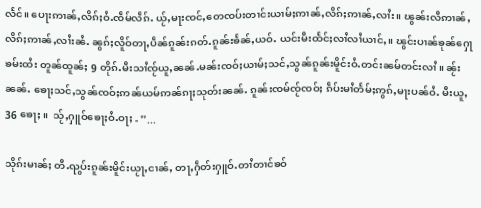လႅင်။ ပေႃးဢၢၼ်ႇလိၵ်ႈဝႆႉၸဵမ်လဵၵ်ႉ ယႂ်ႇမႃးၸင်ႇတေၸပ်းတၢင်းယၢမ်ႈဢၢၼ်ႇလိၵ်ႈဢၢၼ်ႇလၢႆး။ ၽွၼ်းလီဢၢၼ်ႇလိၵ်ႈဢၢၼ်ႇလၢႆးၼႆႉ ၼွၵ်ႈလိူဝ်တႃႇပဵၼ်ၵူၼ်းၵတ်ႉၵူၼ်းၶႅၼ်ႇယဝ်ႉ ယင်းမီးထႅင်ႈလၢႆလၢႆယၢင်ႇ။ ၽွင်းပၢၼ်ၶုၼ်ႁေႃၶမ်းထႆး တူၼ်ထူၼ်ႈ 9 တိုၵ်ႉမီးသၢႆၸႂ်ယူႇၼၼ်ႉမၼ်းၸဝ်ႈယၢမ်ႈသင်ႇသွၼ်ၵူၼ်းမိူင်းဝႆႉတင်းၼမ်တင်းလၢႆ။ ၼႂ်းၼၼ်ႉ ၶေႃႈသင်ႇသွၼ်ၸဝ်ႈဢၼ်ယမ်ဢၼ်ၵႃႈသုတ်းၼၼ်ႉ ၵူၼ်းၸမ်ၸႂ်ၸဝ်ႈ ၵဵပ်းမၢႆတႅမ်ႈဢွၵ်ႇမႃးပၼ်ဝႆႉ မီးယူႇ 36 ၶေႃႈ။  သႂ်ႇႁူဝ်ၶေႃႈဝႆႉဝႃႈ - ”...

သိုၵ်းမၢၼ်ႈ တီႉၺွပ်းၵူၼ်းမိူင်းယႂႃႇငၢၼ်ႇ တႃႇႁဵတ်းႁူဝ်ႉတၢႆတၢင်ၶဝ်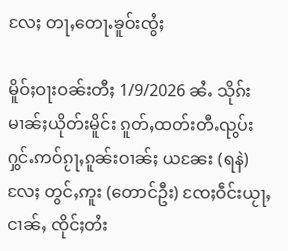လႄႈ တႃႇတေႃႉၶူဝ်းၸွႆႈ

မိူဝ်ႈဝႃးဝၼ်းတီႈ 1/9/2026 ၼႆႉ သိုၵ်းမၢၼ်ႈယိုတ်းမိူင်း ၵူတ်ႇထတ်းတီႉၺွပ်း ႁွင်ႉဢဝ်ၵႂႃႇၵူၼ်းဝၢၼ်ႈ ယၼႄး (ရနဲ) လႄႈ တွင်ႇဢူး (တောင်ဦး) ၸႄႈဝဵင်းယႂႃႇငၢၼ်ႇ ၸိုင်ႈတႆး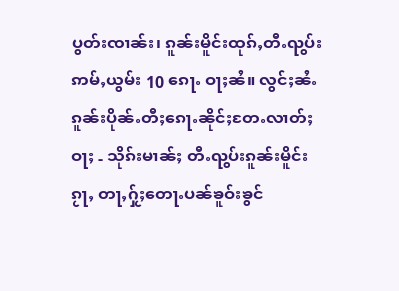ပွတ်းၸၢၼ်း၊ ၵူၼ်းမိူင်းထုၵ်ႇတီႉၺွပ်း ဢမ်ႇယွမ်း 10 ၵေႃႉ ဝႃႈၼႆ။ လွင်ႈၼႆႉ ၵူၼ်းပိုၼ်ႉတီႈၵေႃႉၼိုင်ႈတႄႉလၢတ်ႈဝႃႈ - သိုၵ်းမၢၼ်ႈ တီႉၺွပ်းၵူၼ်းမိူင်းၵႂႃႇ တႃႇႁႂ်ႈတေႃႉပၼ်ၶူဝ်းၶွင်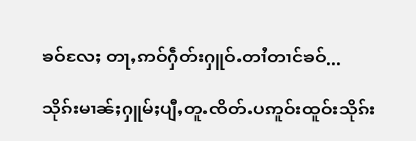ၶဝ်လႄႈ တႃႇဢဝ်ႁဵတ်းႁူဝ်ႉတၢႆတၢင်ၶဝ်...

သိုၵ်းမၢၼ်ႈႁူမ်ႈပျီႇတူႉၸိတ်ႉပဢူဝ်းထူဝ်းသိုၵ်း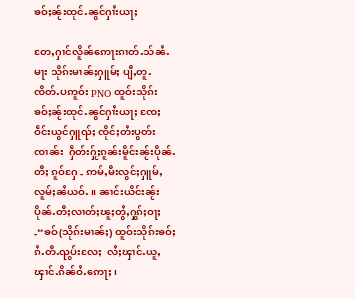ၶဝ်ႈၼႂ်းထုင်ႉၼွင်ႁၢႆးယႃႈ

တႄႇႁၢင်လိူၼ်ဢေႃးၵၢတ်ႉသ်ၼႆႉမႃး သိုၵ်းမၢၼ်ႈႁူမ်ႈ ပျီႇတူႉၸိတ်ႉပဢူဝ်း PNO ထူဝ်းသိုၵ်းၶဝ်ႈၼႂ်းထုင်ႉၼွင်ႁၢႆးယႃႈ ၸႄႈဝဵင်းယွင်ႁူၺ်ႈ ၸိုင်ႈတႆးပွတ်းၸၢၼ်း  ႁဵတ်းႁႂ်ႈၵူၼ်းမိူင်းၼႂ်းပိုၼ်ႉတီႈ ၵူဝ်ႁႄ - ဢမ်ႇမီးလွင်ႈႁူမ်ႇလူမ်ႈၼႆယဝ်ႉ ။ ၼၢင်းယိင်းၼႂ်းပိုၼ်ႉတီႈလၢတ်ႈၽူႈတွႆႇႁွၵ်ႈဝႃႈ -“ၶဝ်(သိုၵ်းမၢၼ်ႈ) ထူဝ်းသိုၵ်းၶဝ်ႈ ၵႆႉတီႉၺွပ်းလႄႈ  လႆႈၾၢင်ႉယူႇၾၢင်ႉၵိၼ်ဝႆႉဢေႃႈ ၊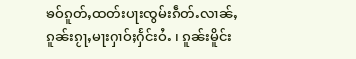ၶဝ်ၵူတ်ႇထတ်းပႃးၸွမ်းၵဵတ်ႉလၢၼ်ႇ ၵူၼ်းၵႂႃႇမႃးႁၢဝ်ႈႁႅင်းဝႆႉ ၊ ၵူၼ်းမိူင်း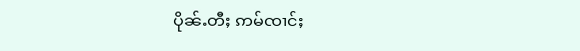ပိုၼ်ႉတီႈ ဢမ်ၸၢင်ႈ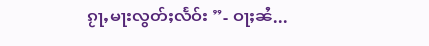ၵႂႃႇမႃးလွတ်ႈလႅဝ်း ”- ဝႃႈၼႆ...